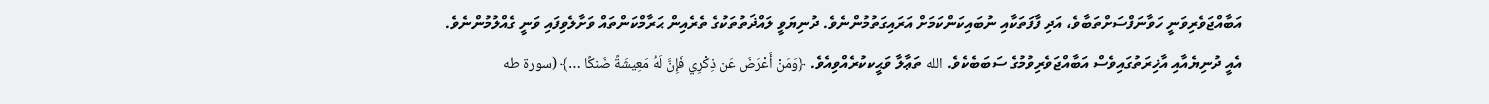އަބާއްޖަވެރިވަނީ ހަވާނަފްސަށްތަބާވެ، އަދި ފާފަތަކާއި ނުބައިކަންކަމަށް އަރައިގަތުމުންނެވެ. ދުނިޔަވީ ލައްޛަތުތަކުގެ ތެރެއިން ޙަރާމްކަންތައް ވަށާލެވިފައި ވަނީ ގެއްލުމުންނެވެ. އެއީ ދުނިޔެއާއި އާޚިރަތުގައިވެސް އަބާއްޖަވެރިވުމުގެ ސަބަބެކެވެ. الله ތަޢާލާ ވަޙީކކުރެއްވިއެވެ. ﴿وَمَنْ أَعْرَضَ عَن ذِكْرِي فَإِنَّ لَهُ مَعِيشَةً ضَنكًا …﴾ (سورة طه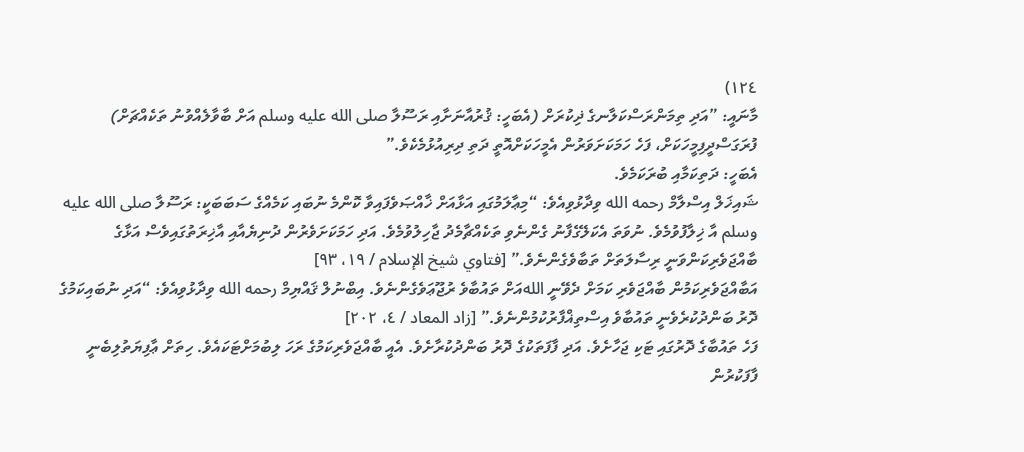١٢٤)
މާނައީ: ”އަދި ތިމަންރަސްކަލާނގެ ޛިކުރަށް (އެބަހީ: ޤުރުއާނަށާއި ރަސޫލާ صلى الله عليه وسلم އަށް ބާވާލެއްވުނު ތަކެއްޗަށް) ފުރަގަސްދީފިމީހަކަށް، ފަހެ ހަމަކަށަވަރުން އެމީހަކަށްއޮތީ ދަތި ދިރިއުޅުމެކެވެ.”
އެބަހީ: ދަތިކަމާއި ބުރަކަމެވެ.
ޝައިޚަލް އިސްލާމް رحمه الله ވިދާޅުވިއެވެ: “މިޢާލަމުގައި އަޅާއަށް ޚާއްޞަވެފައިވާ ކޮންމެ ނުބައި ކަމެއްގެ ސަބަބަކީ: ރަސޫލާ صلى الله عليه وسلم އާ ޚިލާފުވުމެވެ. ނުވަތަ އެކަލޭގެފާނު ގެންނެވި ތަކެއްޗާމެދު ޖާހިލުވުމެވެ. އަދި ހަމަކަށަވެރުން ދުނިޔެއާއި އާޚިރަތުގައިވެސް އަޅާގެ ބާއްޖަވެރިކަންވަނީ ރިސާލަތަށް ތަބާވެގެންނެވެ.” [فتاوي شيخ الإسلام / ١٩، ٩٣]
އަބާއްޖަވެރިކަމުން ބާއްޖަވެރި ކަމަށް ދެވޭނީ اللهއަށް ތައުބާވެ ރުޖޫޢަވެގެންނެވެ. އިބްނުލް ޤައްޔިމް رحمه الله ވިދާޅުވިއެވެ: “އަދި ނުބައިކަމުގެ ދޮރު ބަންދުކުރެވެނީ ތައުބާވެ އިސްތިޣްފާރުކުމުންނެވެ.” [زاد المعاد / ٤، ٢٠٢]
ފަހެ ތައުބާގެ ދޮރުގައި ޓަކި ޖަހާށެވެ. އަދި ފާފަތަކުގެ ދޮރު ބަންދުކުރާށެވެ. އެއީ ބާއްޖަވެރިކަމުގެ ރަހަ ލިބުމަށްޓަކައެވެ. ހިތަށް ޢާފިޔަތުލިބެނީ ފާފަކުރުން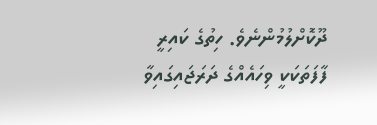ދޫކޮށްލުމުންނެވެ. ހިތުގެ ކައިރީ ފާފަތަކަކީ ވިހައެއްގެ ދަރަޖައިގައިވާ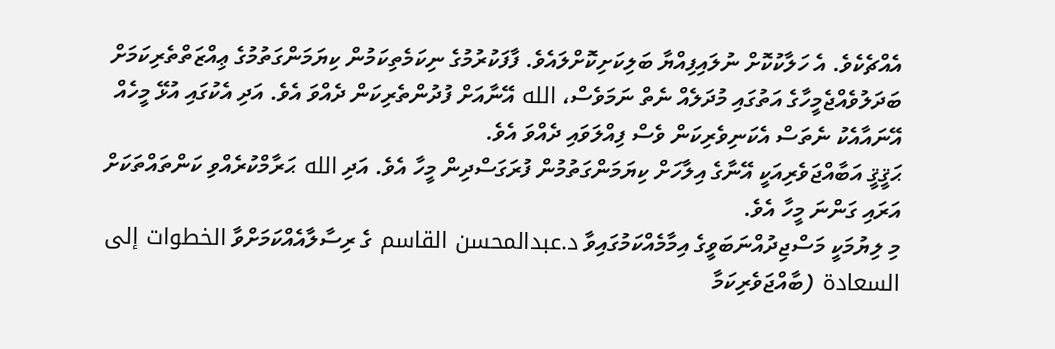އެއްޗެކެވެ. އެ ހަލާކުކޮށް ނުލައިފިއްޔާ ބަލިކަށިކޮށްލައެވެ. ފާފަކުރުމުގެ ނިކަމެތިކަމުން ކިޔަމަންގަތުމުގެ ޢިއްޒަތްތެރިކަމަށް ބަދަލުވެއްޖެމީހާގެ އަތުގައި މުދަލެއް ނެތް ނަމަވެސް، الله އޭނާއަށް ފުދުންތެރިކަން ދެއްވަ އެވެ. އަދި އެކުގައި އުޅޭ މީހެއް އޭނައާއެކު ނެތަސް އެކަނިވެރިކަން ވެސް ފިއްލަވައި ދެއްވަ އެވެ.
ޙަޤީޤީ އަބާއްޖަވެރިއަކީ އޭނާގެ އިލާހަށް ކިޔަމަންގަތުމުން ފުރަގަސްދިން މީހާ އެވެ. އަދި الله ޙަރާމްކުރެއްވި ކަންތައްތަކަށް އަރައި ގަންނަ މީހާ އެވެ.
މި ލިޔުމަކީ މަސްޖިދުއްނަބަވީގެ އިމާމެއްކަމުގައިވާ د.عبدالمحسن القاسم ގެ ރިސާލާއެއްކަމަށްވާ الخطوات إلى السعادة (ބާއްޖަވެރިކަމާ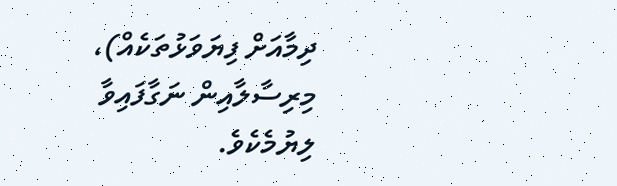ދިމާއަށް ފިޔަވަޅުތަކެއް)، މިރިސާލާއިން ނަގާފައިވާ ލިޔުމެކެވެ.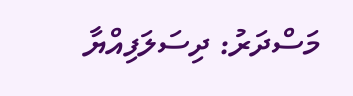މަސްދަރު: ދިސަލަފިއްޔާ